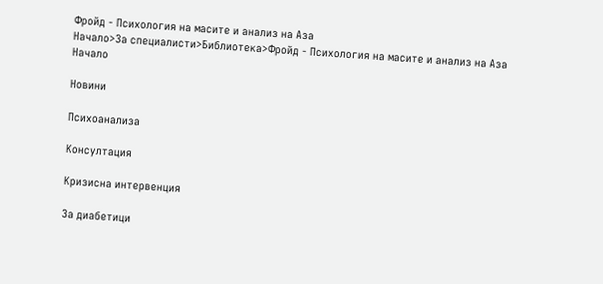Фройд - Психология на масите и анализ на Аза
Начало>За специалисти>Библиотека>Фройд - Психология на масите и анализ на Аза
Начало

Новини

Психоанализа

Консултация

Кризисна интервенция

За диабетици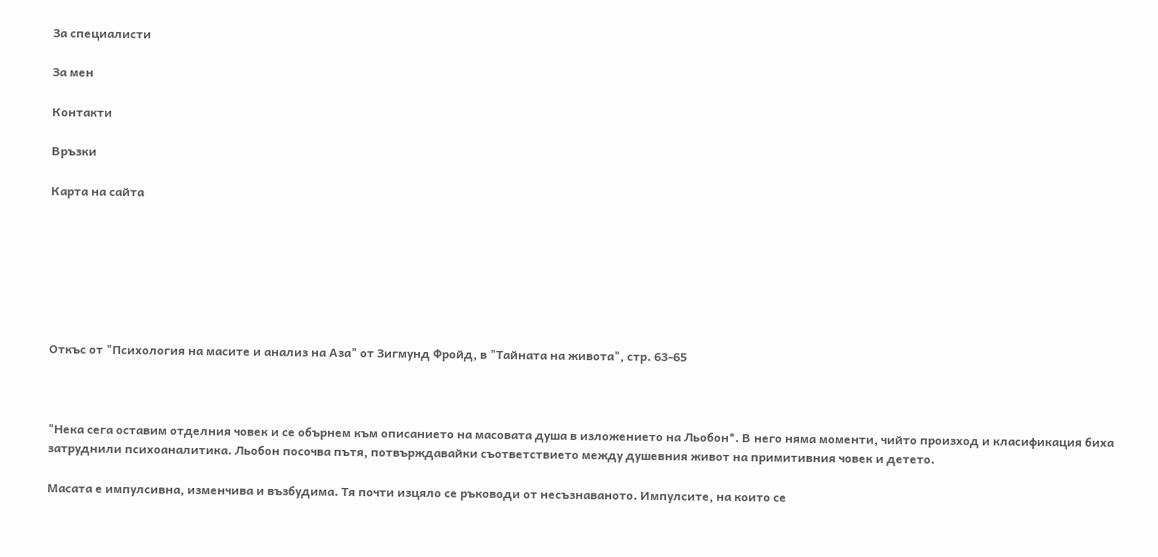За специалисти

За мен

Контакти

Връзки

Карта на сайта







Откъс от "Психология на масите и анализ на Аза" от Зигмунд Фройд, в "Тайната на живота", стр. 63-65



"Нека сега оставим отделния човек и се обърнем към описанието на масовата душа в изложението на Льобон*. В него няма моменти, чийто произход и класификация биха затруднили психоаналитика. Льобон посочва пътя, потвърждавайки съответствието между душевния живот на примитивния човек и детето.

Масата е импулсивна, изменчива и възбудима. Тя почти изцяло се ръководи от несъзнаваното. Импулсите, на които се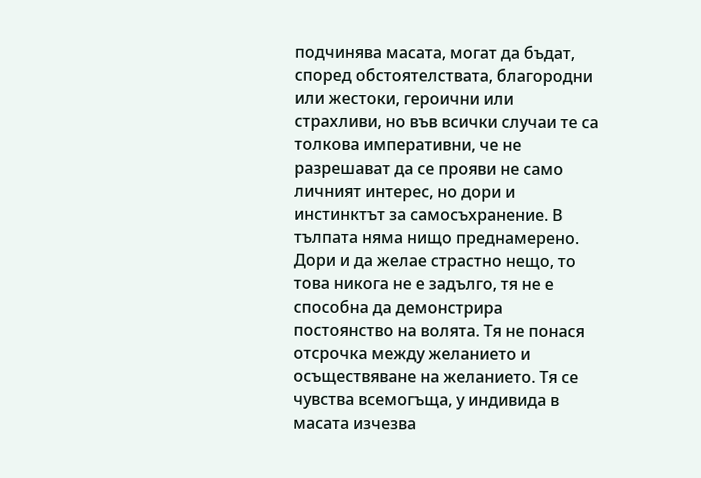подчинява масата, могат да бъдат, според обстоятелствата, благородни или жестоки, героични или страхливи, но във всички случаи те са толкова императивни, че не разрешават да се прояви не само личният интерес, но дори и инстинктът за самосъхранение. В тълпата няма нищо преднамерено. Дори и да желае страстно нещо, то това никога не е задълго, тя не е способна да демонстрира постоянство на волята. Тя не понася отсрочка между желанието и осъществяване на желанието. Тя се чувства всемогъща, у индивида в масата изчезва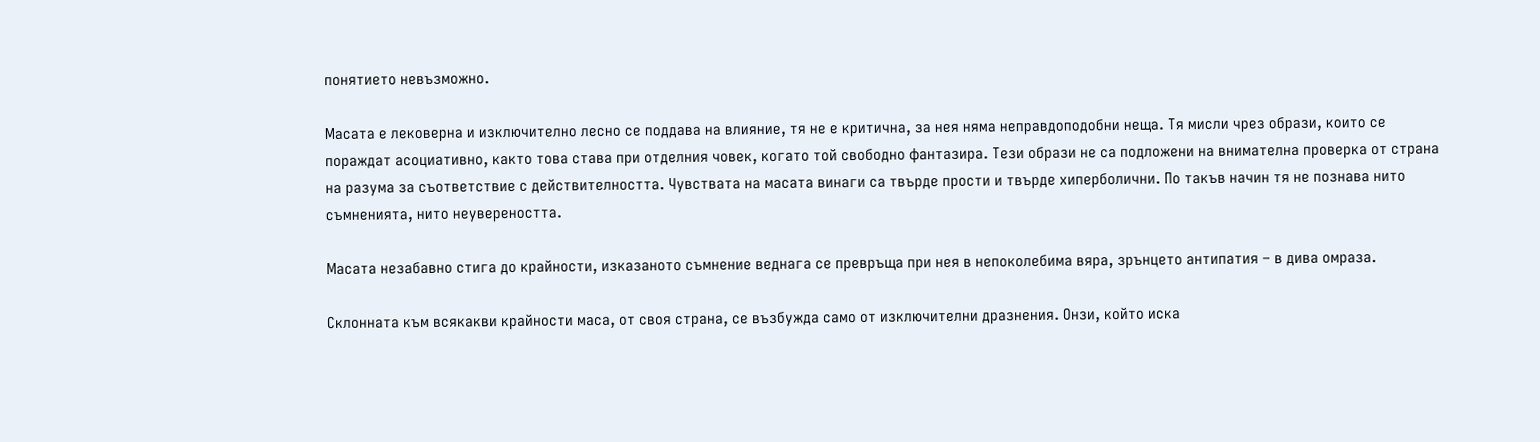понятието невъзможно.

Масата е лековерна и изключително лесно се поддава на влияние, тя не е критична, за нея няма неправдоподобни неща. Тя мисли чрез образи, които се пораждат асоциативно, както това става при отделния човек, когато той свободно фантазира. Тези образи не са подложени на внимателна проверка от страна на разума за съответствие с действителността. Чувствата на масата винаги са твърде прости и твърде хиперболични. По такъв начин тя не познава нито съмненията, нито неувереността.

Масата незабавно стига до крайности, изказаното съмнение веднага се превръща при нея в непоколебима вяра, зрънцето антипатия – в дива омраза.

Склонната към всякакви крайности маса, от своя страна, се възбужда само от изключителни дразнения. Онзи, който иска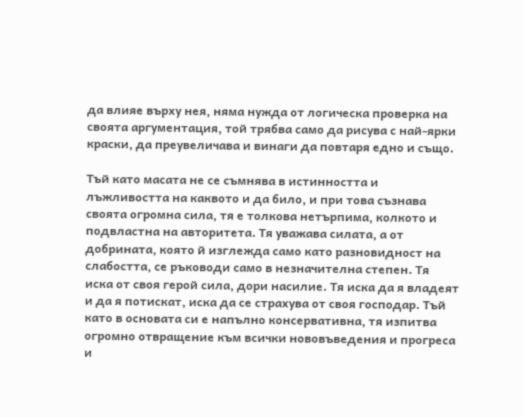да влияе върху нея, няма нужда от логическа проверка на своята аргументация, той трябва само да рисува с най-ярки краски, да преувеличава и винаги да повтаря едно и също.

Тъй като масата не се съмнява в истинността и лъжливостта на каквото и да било, и при това съзнава своята огромна сила, тя е толкова нетърпима, колкото и подвластна на авторитета. Тя уважава силата, а от добрината, която й изглежда само като разновидност на слабостта, се ръководи само в незначителна степен. Тя иска от своя герой сила, дори насилие. Тя иска да я владеят и да я потискат, иска да се страхува от своя господар. Тъй като в основата си е напълно консервативна, тя изпитва огромно отвращение към всички нововъведения и прогреса и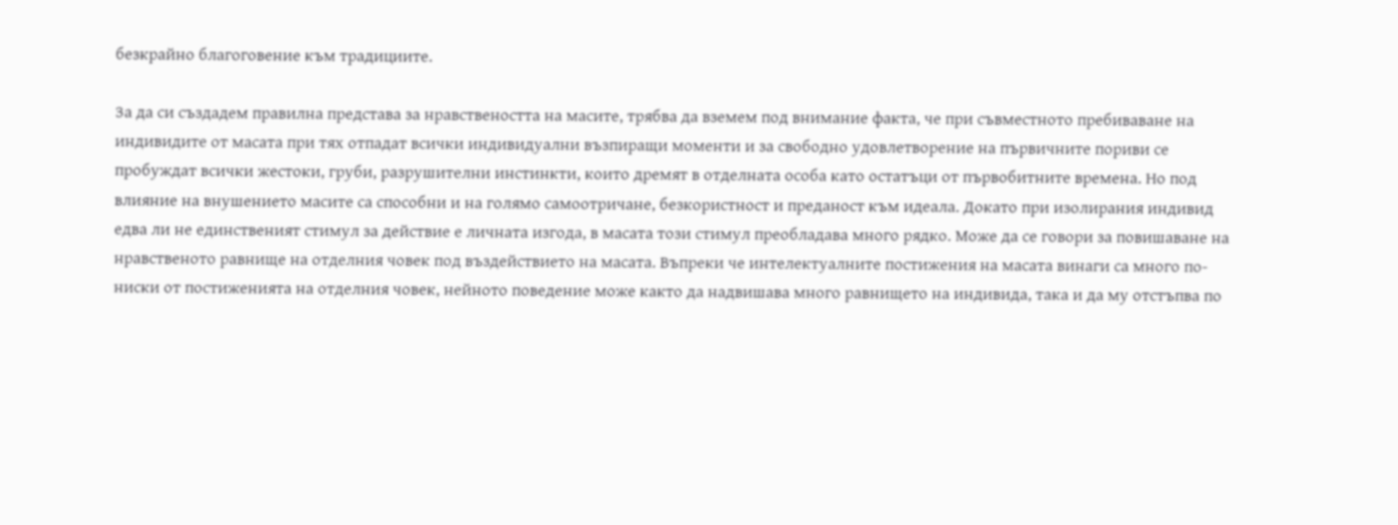безкрайно благоговение към традициите.

За да си създадем правилна представа за нравствеността на масите, трябва да вземем под внимание факта, че при съвместното пребиваване на индивидите от масата при тях отпадат всички индивидуални възпиращи моменти и за свободно удовлетворение на първичните пориви се пробуждат всички жестоки, груби, разрушителни инстинкти, които дремят в отделната особа като остатъци от първобитните времена. Но под влияние на внушението масите са способни и на голямо самоотричане, безкористност и преданост към идеала. Докато при изолирания индивид едва ли не единственият стимул за действие е личната изгода, в масата този стимул преобладава много рядко. Може да се говори за повишаване на нравственото равнище на отделния човек под въздействието на масата. Въпреки че интелектуалните постижения на масата винаги са много по-ниски от постиженията на отделния човек, нейното поведение може както да надвишава много равнището на индивида, така и да му отстъпва по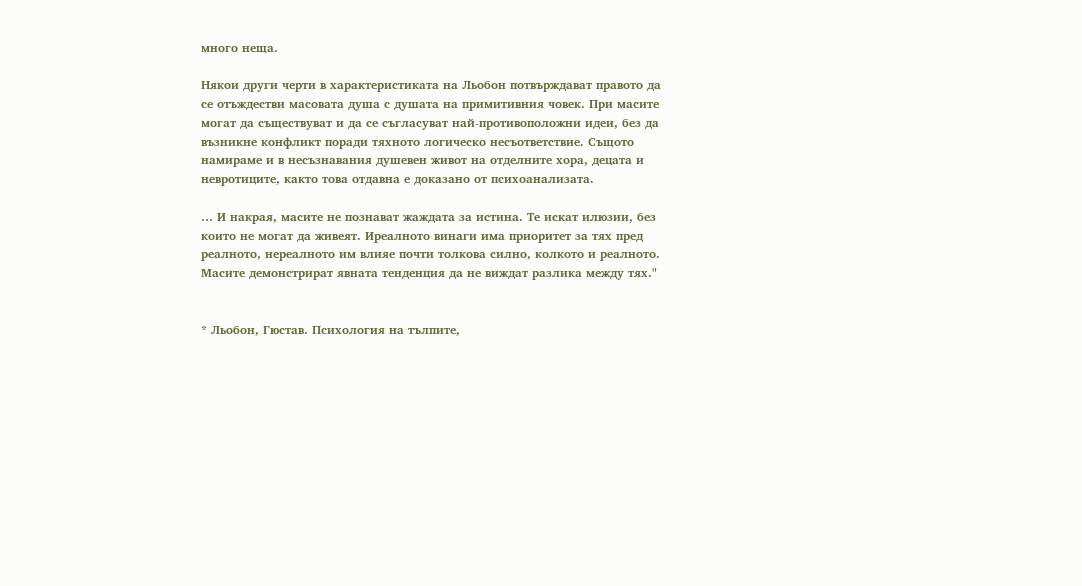много неща.

Някои други черти в характеристиката на Льобон потвърждават правото да се отъждестви масовата душа с душата на примитивния човек. При масите могат да съществуват и да се съгласуват най-противоположни идеи, без да възникне конфликт поради тяхното логическо несъответствие. Същото намираме и в несъзнавания душевен живот на отделните хора, децата и невротиците, както това отдавна е доказано от психоанализата.

… И накрая, масите не познават жаждата за истина. Те искат илюзии, без които не могат да живеят. Иреалното винаги има приоритет за тях пред реалното, нереалното им влияе почти толкова силно, колкото и реалното. Масите демонстрират явната тенденция да не виждат разлика между тях."


* Льобон, Гюстав. Психология на тълпите,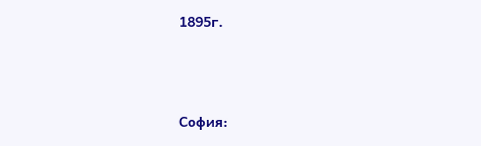1895г.



София: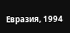Евразия, 1994